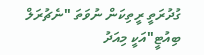ގުދުރަތީ ރީތިކަން ނުވަތަ "ނެޗުރަލް ބިއުޓީ"އަކީ މިއަދު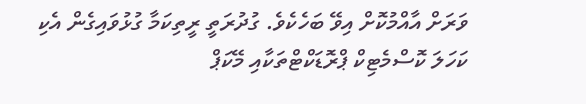ވަރަށް އާއްމުކޮށް އިވޭ ބަހެކެވެ. ގުދުރަތީ ރީތިކަމާ ގުޅުވައިގެން އެކި ކަހަލަ ކޮސްމެޓިކް ޕްރޮޑަކްޓްތަކާއި މޭކަޕް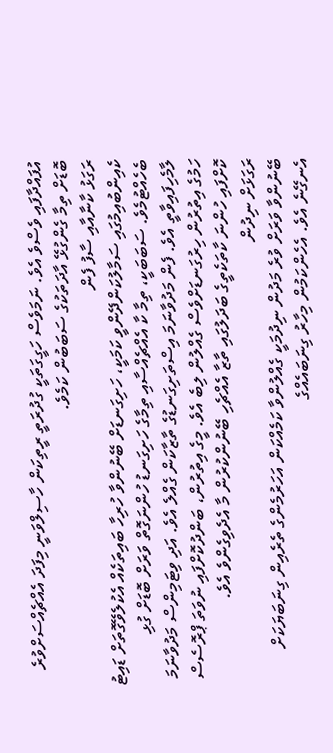އުފައްދާފައި ވެސްވެ އެވެ. ނަމަވެސް ހަގީގަތަކީ ގުދުރަތީ ރީތިކަން ހާސިލްވަނީ މިފަދަ އެއްޗެއްސަށްވުރެ ބޮޑަށް ތިމާ ގެންގުޅޭ އާދަތަކުގެ ސަބަބުން ކަމެވެ.
ރަގަޅު ކާނާއާއި ސާފު ފެން
ކެއިންބުއިމުގައި ސަމާލުކަންދޭންވީ ކަމަކީ، ހަށިގަނޑަށް ބޭނުންވާ ހުރިހާ ބައިތަކެއް އެކުލެވޭގޮތަށް ޑައިޓު ބެހެއްޓުމެވެ. ސަބަބަކީ، ތިމާ ކާ އެއްޗެއްސާއި ތިމާގެ ހަށިގަނޑު ހުންނަގޮތް ވަރަށް ބޮޑަށް ގުޅި ލާމެހިފައިވާތީ އެވެ. ފެން މަދުވާނަމަ އިސްތަށިގަނޑުގެ ތާޒާކަން ގެއްލެ އެވެ. އަދި ވިޓަމިންސް މަދުވާނަމަ ހަމުގެ އިތުރުން ހިރުގަނޑަށްވެސް ގެއްލުން ލިބެ އެވެ. މީގެ އިތުރުން، ބަންދުކޮށްފައި ނުވަތަ ޕްރޮސެސް ކޮށްފައި ހުންނަ ކާތަކެތީގެ ބަދަލުގައި ތާޒާ އެއްޗެހި ބޭނުންކުރުން މާ އެދެވިގެންވެ އެވެ.
ރަގަޅަށް ނިދުން
ބޭނުންވާ ވަރަށް ވުރެ މަދުން ނިދުމަކީ ގެއްލުންވާ ކަމެއްކަން އަހަރުމެންގެ ތެރެއިން ގިނަބަޔަކަށް އެނގޭނެ އެވެ. އެހެންކަމުން މިހާރު ގިނަބައެއްގެ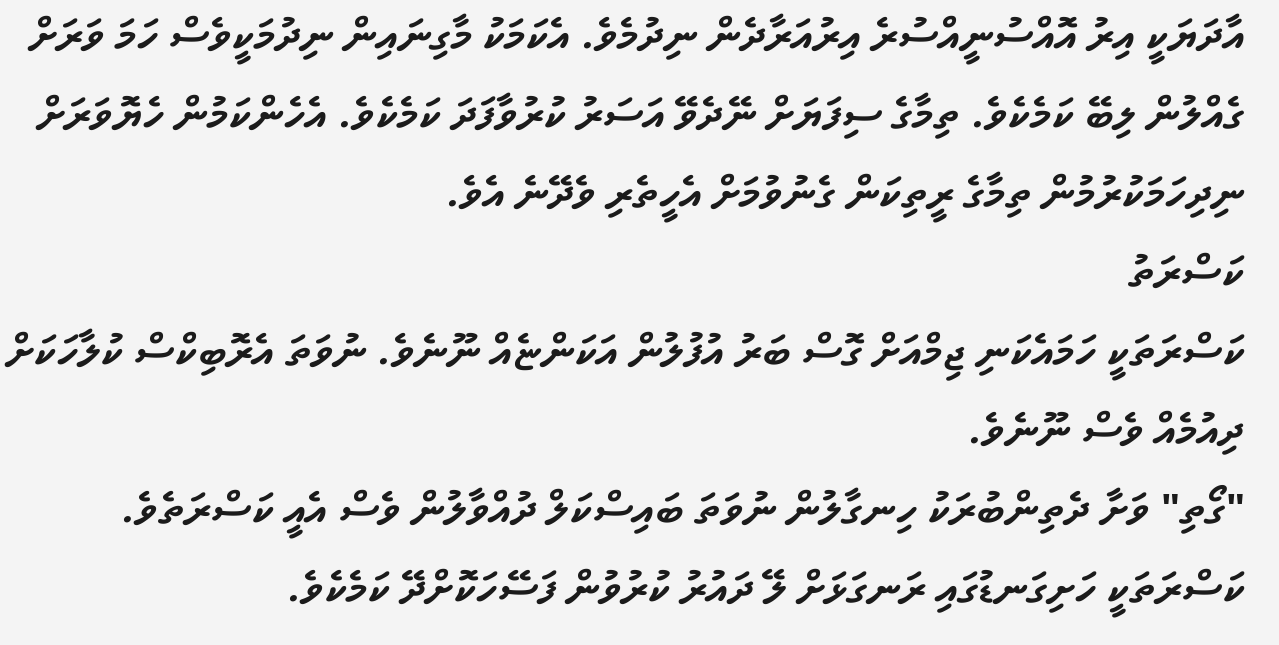އާދަޔަކީ އިރު އޮއްސުނީއްސުރެ އިރުއަރާދެން ނިދުމެވެ. އެކަމަކު މާގިނައިން ނިދުމަކީވެސް ހަމަ ވަރަށް ގެއްލުން ލިބޭ ކަމެކެވެ. ތިމާގެ ސިފަޔަށް ނޭދެވޭ އަސަރު ކުރުވާފަދަ ކަމެކެވެ. އެހެންކަމުން ހެޔޮވަރަށް ނިދިހަމަކުރުމުން ތިމާގެ ރީތިކަން ގެނުވުމަށް އެހީތެރި ވެދޭނެ އެވެ.
ކަސްރަތު
ކަސްރަތަކީ ހަމައެކަނި ޖިމްއަށް ގޮސް ބަރު އުފުލުން އަކަންޏެއް ނޫނެވެ. ނުވަތަ އެރޮބިކްސް ކުލާހަކަށް ދިއުމެއް ވެސް ނޫނެވެ.
"ގޯތި" ވަށާ ދެތިންބުރަކު ހިނގާލުން ނުވަތަ ބައިސްކަލް ދުއްވާލުން ވެސް އެއީ ކަސްރަތެވެ. ކަސްރަތަކީ ހަށިގަނޑުގައި ރަނގަޅަށް ލޭ ދައުރު ކުރުވުން ފަސޭހަކޮށްދޭ ކަމެކެވެ.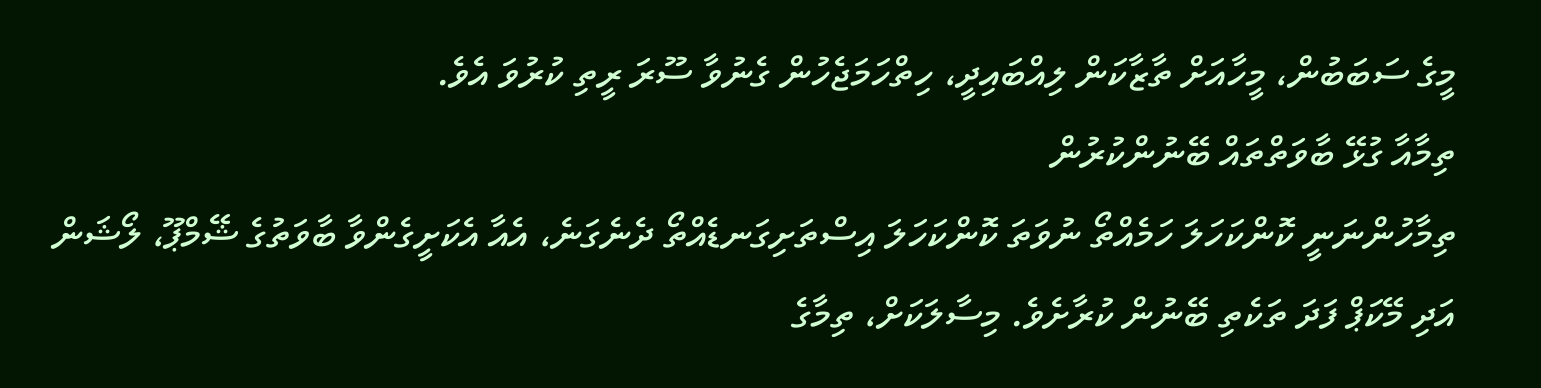މީގެ ސަބަބުން، މީހާއަށް ތާޒާކަން ލިއްބައިދީ، ހިތްހަމަޖެހުން ގެނުވާ ސޫރަ ރީތި ކުރުވަ އެވެ.
ތިމާއާ ގުޅޭ ބާވަތްތައް ބޭނުންކުރުން
ތިމާހުންނަނީ ކޮންކަހަލަ ހަމެއްތޯ ނުވަތަ ކޮންކަހަލަ އިސްތަށިގަނޑެއްތޯ ދެނެގަނެ، އެއާ އެކަށީގެންވާ ބާވަތުގެ ޝޭމްޕޫ، ލޯޝަން އަދި މޭކަޕް ފަދަ ތަކެތި ބޭނުން ކުރާށެވެ. މިސާލަކަށް، ތިމާގެ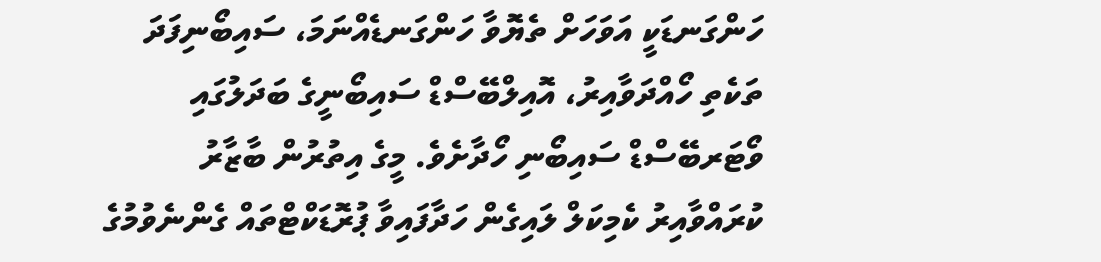ހަންގަނޑަކީ އަވަހަށް ތެޔޮވާ ހަންގަނޑެއްނަމަ، ސައިބޯނިފަދަ ތަކެތި ހޯއްދަވާއިރު، އޮއިލްބޭސްޑް ސައިބޯނީގެ ބަދަލުގައި ވޯޓަރބޭސްޑް ސައިބޯނި ހޯދާށެވެ. މީގެ އިތުރުން ބާޒާރު ކުރައްވާއިރު ކެމިކަލް ލައިގެން ހަދާފައިވާ ޕުރޮޑަކްޓްތައް ގެންނެވުމުގެ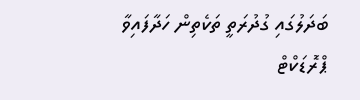ބަދަލުގައި ގުދުރަތީ ތަކެތިން ހަދާފައިވާ ޕްރޮޑަކްޓް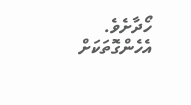ހޯދާށެވެ. އެހެންގޮތަކަށް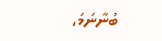ބުނާނަމަ،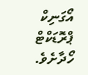އޯގަނިކް ޕްރޮޑަކްޓް ހޯދާށެވެ.